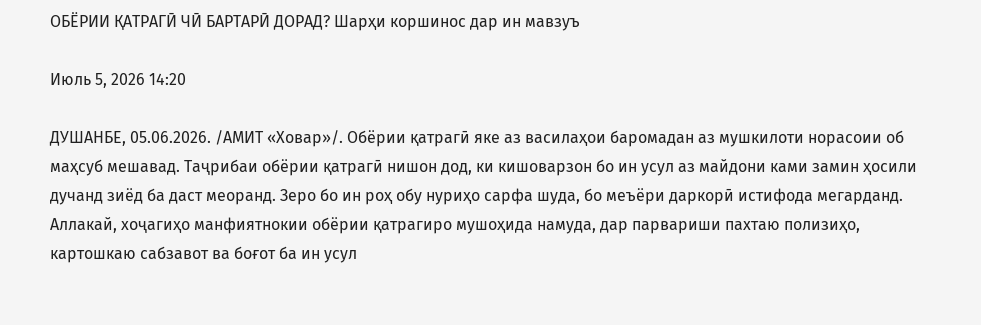ОБЁРИИ ҚАТРАГӢ ЧӢ БАРТАРӢ ДОРАД? Шарҳи коршинос дар ин мавзуъ

Июль 5, 2026 14:20

ДУШАНБЕ, 05.06.2026. /АМИТ «Ховар»/. Обёрии қатрагӣ яке аз василаҳои баромадан аз мушкилоти норасоии об маҳсуб мешавад. Таҷрибаи обёрии қатрагӣ нишон дод, ки кишоварзон бо ин усул аз майдони ками замин ҳосили дучанд зиёд ба даст меоранд. Зеро бо ин роҳ обу нуриҳо сарфа шуда, бо меъёри даркорӣ истифода мегарданд. Аллакай, хоҷагиҳо манфиятнокии обёрии қатрагиро мушоҳида намуда, дар парвариши пахтаю полизиҳо, картошкаю сабзавот ва боғот ба ин усул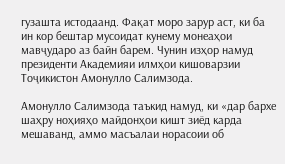гузашта истодаанд. Фақат моро зарур аст, ки ба ин кор бештар мусоидат кунему монеаҳои мавҷударо аз байн барем. Чунин изҳор намуд президенти Академияи илмҳои кишоварзии Тоҷикистон Амонулло Салимзода.

Амонулло Салимзода таъкид намуд, ки «дар бархе шаҳру ноҳияҳо майдонҳои кишт зиёд карда мешаванд, аммо масъалаи норасоии об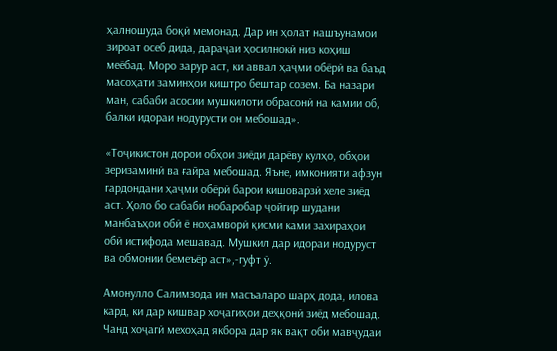ҳалношуда боқӣ мемонад. Дар ин ҳолат нашъунамои зироат осеб дида, дараҷаи ҳосилнокӣ низ коҳиш меёбад. Моро зарур аст, ки аввал ҳаҷми обёрӣ ва баъд масоҳати заминҳои киштро бештар созем. Ба назари ман, сабаби асосии мушкилоти обрасонӣ на камии об, балки идораи нодурусти он мебошад».

«Тоҷикистон дорои обҳои зиёди дарёву кулҳо, обҳои зеризаминӣ ва ғайра мебошад. Яъне, имконияти афзун гардондани ҳаҷми обёрӣ барои кишоварзӣ хеле зиёд аст. Ҳоло бо сабаби нобаробар ҷойгир шудани манбаъҳои обӣ ё ноҳамворӣ қисми ками захираҳои обӣ истифода мешавад. Мушкил дар идораи нодуруст ва обмонии бемеъёр аст»,-гуфт ӯ.

Амонулло Салимзода ин масъаларо шарҳ дода, илова кард, ки дар кишвар хоҷагиҳои деҳқонӣ зиёд мебошад. Чанд хоҷагӣ мехоҳад якбора дар як вақт оби мавҷудаи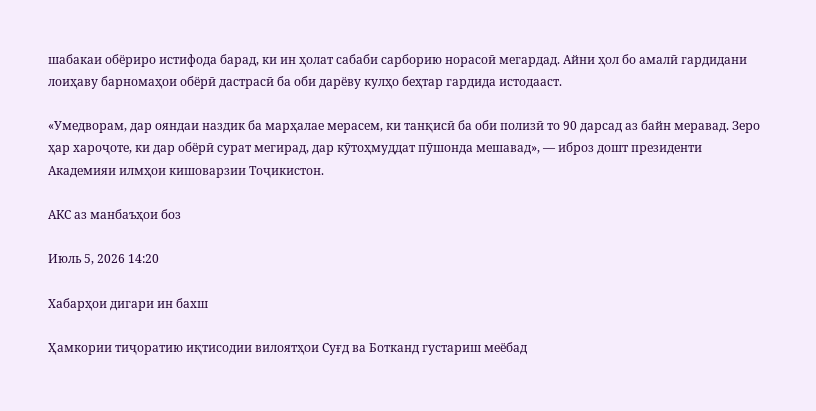шабакаи обёриро истифода барад, ки ин ҳолат сабаби сарборию норасоӣ мегардад. Айни ҳол бо амалӣ гардидани лоиҳаву барномаҳои обёрӣ дастрасӣ ба оби дарёву кулҳо беҳтар гардида истодааст.

«Умедворам, дар ояндаи наздик ба марҳалае мерасем, ки танқисӣ ба оби полизӣ то 90 дарсад аз байн меравад. Зеро ҳар хароҷоте, ки дар обёрӣ сурат мегирад, дар кӯтоҳмуддат пӯшонда мешавад», — иброз дошт президенти Академияи илмҳои кишоварзии Тоҷикистон.

АКС аз манбаъҳои боз

Июль 5, 2026 14:20

Хабарҳои дигари ин бахш

Ҳамкории тиҷоратию иқтисодии вилоятҳои Суғд ва Ботканд густариш меёбад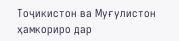Тоҷикистон ва Муғулистон ҳамкориро дар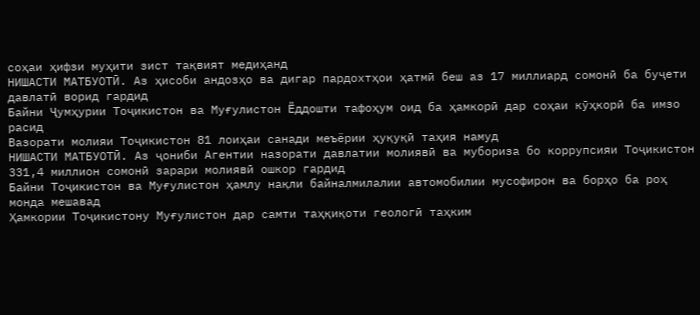соҳаи ҳифзи муҳити зист тақвият медиҳанд
НИШАСТИ МАТБУОТӢ. Аз ҳисоби андозҳо ва дигар пардохтҳои ҳатмӣ беш аз 17 миллиард сомонӣ ба буҷети давлатӣ ворид гардид
Байни Ҷумҳурии Тоҷикистон ва Муғулистон Ёддошти тафоҳум оид ба ҳамкорӣ дар соҳаи кӯҳкорӣ ба имзо расид
Вазорати молияи Тоҷикистон 81 лоиҳаи санади меъёрии ҳуқуқӣ таҳия намуд
НИШАСТИ МАТБУОТӢ. Аз ҷониби Агентии назорати давлатии молиявӣ ва мубориза бо коррупсияи Тоҷикистон 331,4 миллион сомонӣ зарари молиявӣ ошкор гардид
Байни Тоҷикистон ва Муғулистон ҳамлу нақли байналмилалии автомобилии мусофирон ва борҳо ба роҳ монда мешавад
Ҳамкории Тоҷикистону Муғулистон дар самти таҳқиқоти геологӣ таҳким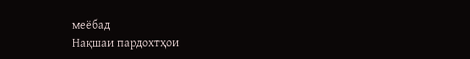меёбад
Нақшаи пардохтҳои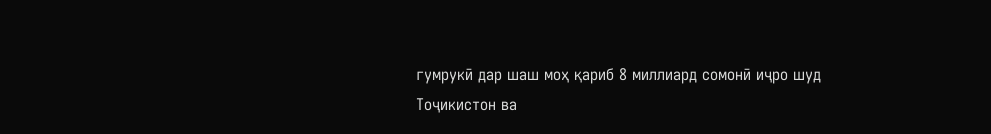гумрукӣ дар шаш моҳ қариб 8 миллиард сомонӣ иҷро шуд
Тоҷикистон ва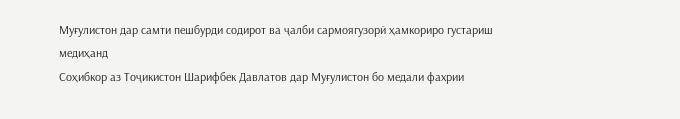Муғулистон дар самти пешбурди содирот ва ҷалби сармоягузорӣ ҳамкориро густариш медиҳанд
Соҳибкор аз Тоҷикистон Шарифбек Давлатов дар Муғулистон бо медали фахрии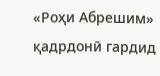«Роҳи Абрешим» қадрдонӣ гардид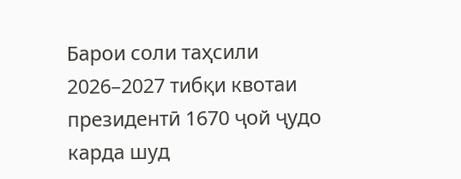Барои соли таҳсили 2026–2027 тибқи квотаи президентӣ 1670 ҷой ҷудо карда шуд